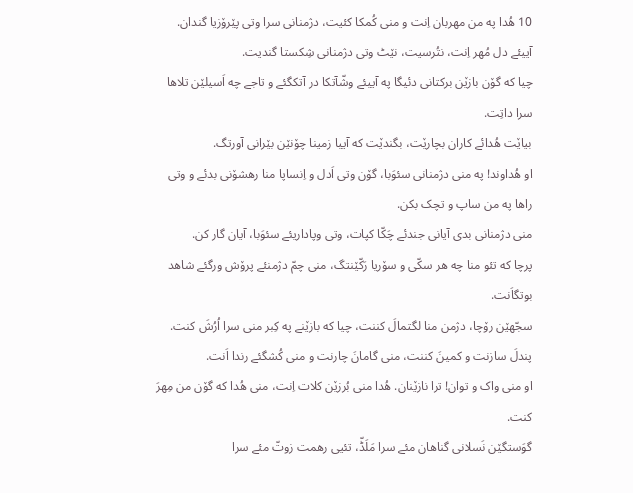10 هُدا په من مهربان اِنت و منی کُمکا کئیت، دژمنانی سرا وتی پێرۆزیا گندان.
آییئے دل مُهر اِنت، نتُرسیت، نێٹ وتی دژمنانی شِکستا گندیت.
چیا که گۆن بازێن برکتانی دئیگا په آییئے وشّآتکا در آتکگئے و تاجے چه اَسیلێن تلاها سرا داتِت.
بیاێت هُدائے کاران بچارێت، بگندێت که آییا زمینا چۆنێن بێرانی آورتگ.
او هُداوند! په منی دژمنانی سئوَبا، گۆن وتی اَدل و اِنساپا منا رهشۆنی بدئے و وتی راها په من ساپ و تچک بکن.
منی دژمنانی بدی آیانی جندئے چَکّا کپات، وتی وپاداریئے سئوَبا، آیان گار کن.
پرچا که تئو منا چه هر سکّی و سۆریا رَکّێنتگ، منی چمّ دژمنئے پرۆش ورگئے شاهد بوتگاَنت.
سجّهێن رۆچا، دژمن منا لگتمالَ کننت، چیا که بازێنے په کِبر منی سرا اُرُشَ کنت.
پندلَ سازنت و کمینَ کننت، منی گامانَ چارنت و منی کُشگئے رندا اَنت.
او منی واک و توان! ترا نازێنان. هُدا منی بُرزێن کلات اِنت، منی هُدا که گۆن من مِهرَ کنت.
گوَستگێن نَسلانی گناهان مئے سرا مَلَڈّ، تئیی رهمت زوتّ مئے سرا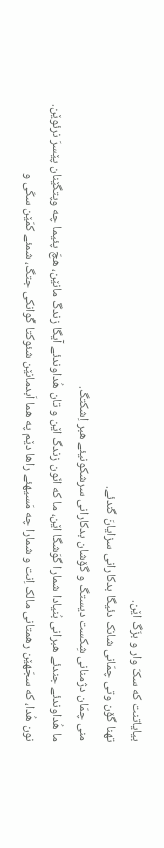بیایاتنت که سکّ وار و بزّگ اێن.
تهنا گۆن وتی چمّانی شانک دئیگا بدکارانی سزایانَ گندئے.
منی چمّان دژمنانی شِکست دیستگ و گۆشان بدکارانی سرشکونیئے هبر اِشکتگ.
ما هُداوندئے جندئے هبرانی بُنیادا شمارا گوَشگا اێن، ما که انّون زندگ اێن و تان هُداوندئے آیگا زندگَ مانێن، هچّ پئیما چه وپتگێنان پێسرَ نرئوێن.
نون هُدا، که سجّهێن رهمتانی مالک اِنت و شمارا چه مَسیهئے راها دێم په هما اَبدمانێن شئوکتا گْوانکی جتگ، شمئے کمّێن سکّی و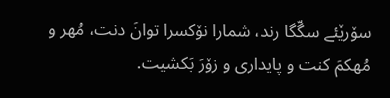سۆرێئے سگّگا رند، شمارا نۆکسرا توانَ دنت، مُهر و مُهکمَ کنت و پایداری و زۆرَ بَکشیت.